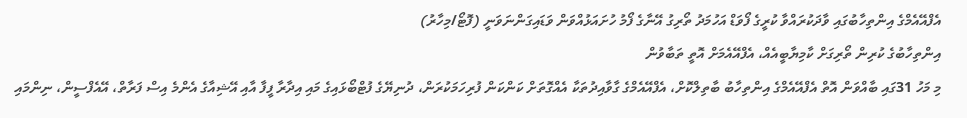އެފްއޭއެމްގެ އިންތިހާބުގައި ވާދަކުރައްވާ ކުރީގެ ފޯވަޑް އަހުމަދު ތޯރިގު އޭނާގެ ފޯމު ހުށައަޅުއްވަން ވަޑައިގަންނަވަނީ (ފޮޓޯ/މިހާރު)
އިންތިހާބުގެ ކުރިން ތޯރިގަށް ކާމިޔާބީއެއް، އެފްއޭއެމަށް އޮތީ ތަބާވުން
މި މަހު 31ގައި ބާއްވަން އޮތް އެފްއޭއެމްގެ އިންތިހާބު ބާތިލްކޮށް، އެފްއޭއެމްގެ ގާވާއިދުތަކާ އެއްގޮތަށް ކަންކަން ފުރިހަމަކުރަން، ދުނިޔޭގެ ފުޓްބޯޅައިގެ މައި އިދާރާ ފީފާ އާއި އޭޝިއާގެ އެންމެ އިސް ފަރާތް، އޭއެފްސީން، ނިންމައި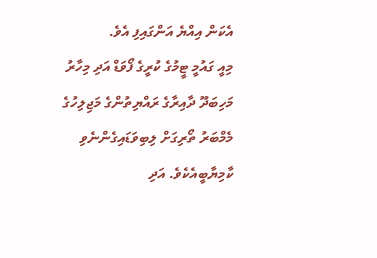އެކަން އިއްޔެ އަންގައިފި އެވެ.
މިއީ ގައުމީ ޓީމުގެ ކުރީގެ ފޯވަޑް އަދި މިހާރު މަހިބަދޫ ދާއިރާގެ ރައްޔިތުންގެ މަޖިލިހުގެ މެމްބަރު ތޯރިގަށް ލިބިވަޑައިގެންނެވި ކާމިޔާބީއެކެވެ. އަދި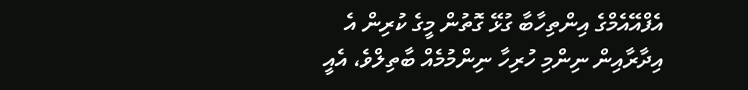އެފްއޭއެމްގެ އިންތިހާބާ ގުޅޭ ގޮތުން މީގެ ކުރިން އެ އިދާރާއިން ނިންމި ހުރިހާ ނިންމުމެއް ބާތިލްވެ، އެއީ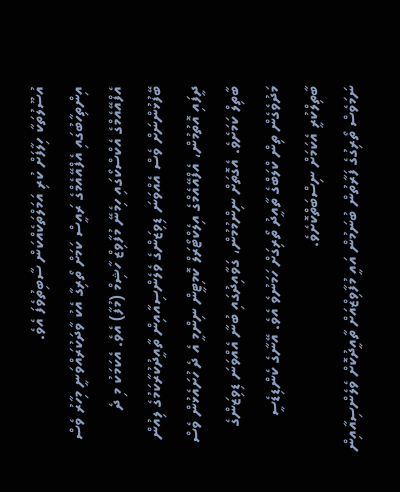އުސޫލުތަކާ ހިލާފަށް ކުރި އަމަލްތަކެއްކަން ސާބިތުވެފަ އެވެ.
އިންތިހާބުގައި އެފްއޭއެމްގެ ރައީސް ކަމަށް ތޯރިގާ އެކު ވާދަކުރައްވަނީ މިހާރު ވެސް އެފްއޭއެމްގެ އެކްސްކޯގައި ހިމެނޭ މުފާވިޒް ހާޝިމް (މުފާ) އެވެ. އެކަމަކު މި ދެ ބޭފުޅުންނަށް ވެސް އެއްވަނަ ޑިވިޒަންގެ ވެލެންސިއާއިން ތާއީދުކުރާކަމުގެ ލިއުން ދީފައި އޮތުމުން، އެފްއޭއެމްގެ އިލެކްޓޯރަލް ކޮމިޓީން ނިންމީ އެ ދެ ހުށައެޅުން ވެސް ބާތިލް ކަމަށެވެ. އެގޮތަށް ނިންމުމުން، ގަވާއިދުގައި ބުނާ އެއްވަނަ ޑިވިޒަންގެ މަދުވެގެން ތިން ކްލަބްގެ ތާއީދު ތޯރިގަށް ހަމަނުވެ އެވެ. އޭނާގެ ކެންޑިޑެސީ ބާތިލްކުރީ އެކަމަށް ނިސްބަތްކޮށެވެ.
ނަމަވެސް ތޯރިގުގެ ފަރާތުން ބުނަމުން އައީ މުފާވިޒްއަށް ތާއީދުކޮށް ވެލެންސިއާއިން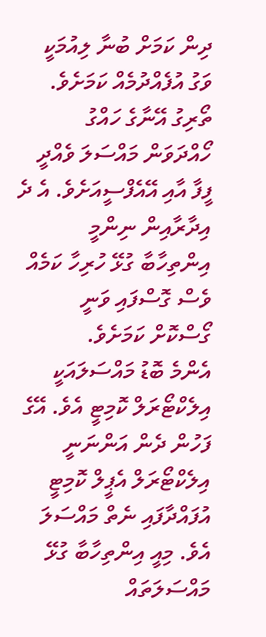ދިން ކަމަށް ބުނާ ލިއުމަކީ ވަގު އުފެއްދުމެއް ކަމަށެވެ.
ތޯރިގު އޭނާގެ ހައްގު ހޯއްދަވަން މައްސަލަ ވެއްދީ ފީފާ އާއި އޭއެފްސީއަށެވެ. އެ ދެ އިދާރާއިން ނިންމީ އިންތިހާބާ ގުޅޭ ހުރިހާ ކަމެއް ވެސް ގޮސްފައި ވަނީ ގޯސްކޮށް ކަމަށެވެ.
އެންމެ ބޮޑު މައްސަލައަކީ އިލެކްޓޯރަލް ކޮމިޓީ އެވެ. އޭގެ ފަހުން ދެން އަންނަނީ އިލެކްޓޯރަލް އެޕީލް ކޮމިޓީ އުފައްދާފައި ނެތް މައްސަލަ އެވެ. މިއީ އިންތިހާބާ ގުޅޭ މައްސަލަތައް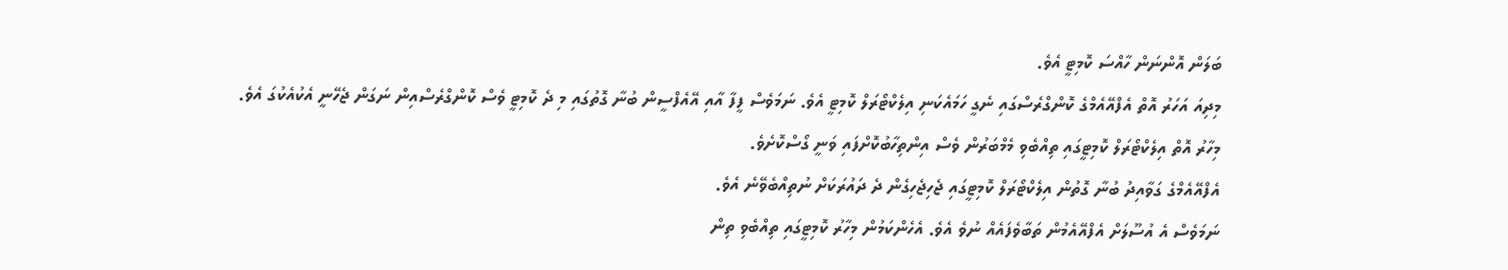ބަލަން އޮންނަން ހާއްސަ ކޮމިޓީ އެވެ.
މިދިއަ އަހަރު އޮތް އެފްއޭއެމްގެ ކޮންގްރެސްގައި ނެގީ ހަމައެކަނި އިލެކްޓޯރަލް ކޮމިޓީ އެވެ. ނަމަވެސް ފީފާ އާއި އޭއެފްސީން ބުނާ ގޮތުގައި މި ދެ ކޮމިޓީ ވެސް ކޮންގްރެސްއިން ނަގަން ޖެހޭނީ އެކުއެކުގަ އެވެ.
މިހާރު އޮތް އިލެކްޓޯރަލް ކޮމިޓީގައި ތިއްބެވި މެމްބަރުން ވެސް އިންތިހާބުކޮށްފައި ވަނީ ގޯސްކޮށެވެ.
އެފްއޭއެމްގެ ގަވާއިދު ބުނާ ގޮތުން އިލެކްޓޯރަލް ކޮމިޓީގައި ޖެހިޖެހިގެން ދެ ދައުރަކަށް ނުތިއްބެވޭނެ އެވެ.
ނަމަވެސް އެ އުސޫލަށް އެފްއޭއެމުން ތަބާވެފައެއް ނުވެ އެވެ. އެހެންކަމުން މިހާރު ކޮމިޓީގައި ތިއްބެވި ތިން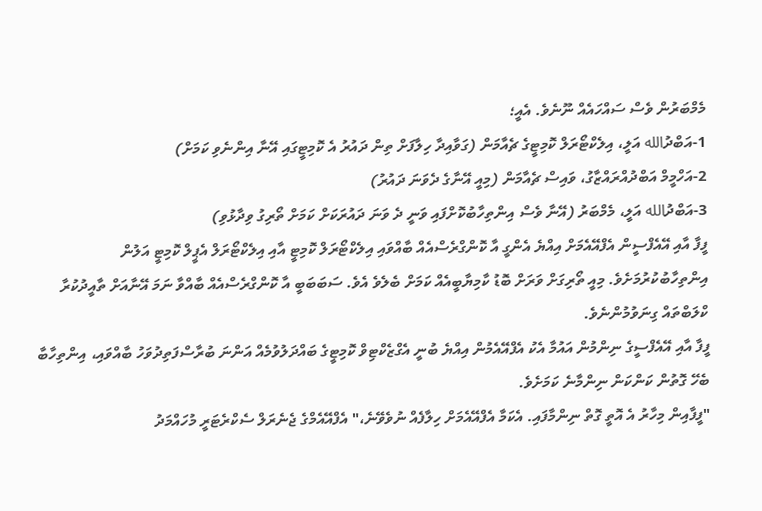މެމްބަރުން ވެސް ސައްހައެއް ނޫނެވެ. އެއީ؛
1-އަބްދުالله އަލީ، އިލެކްޓޯރަލް ކޮމިޓީގެ ޗެއާމަން (ގަވާއިދާ ހިލާފަށް ތިން ދައުރު އެ ކޮމިޓީގައި އޭނާ އިންނެވި ކަމަށް)
2-އަހްމީމް އަބްދުއްރައްޒާގު، ވައިސް ޗެއާމަން (މިއީ އޭނާގެ ދެވަނަ ދައުރު)
3-އަބްދުالله އަލީ، މެމްބަރު (އޭނާ ވެސް އިންތިހާބުކޮށްފައި ވަނީ ދެ ވަނަ ދައުރަކަށް ކަމަށް ތޯރިގު ވިދާޅުވި)
ފީފާ އާއި އޭއެފްސީން އެފްއޭއެމަށް އިއްޔެ އެންގީ އާ ކޮންގްރެސްއެއް ބާއްވައި އިލެކްޓޯރަލް ކޮމިޓީ އާއި އިލެކްޓޯރަލް އެޕީލް ކޮމިޓީ އަލުން އިންތިހާބުކުރުމަށެވެ. މިއީ ތޯރިގަށް ވަރަށް ބޮޑު ކާމިޔާބީއެއް ކަމަށް ބެލެވެ އެވެ. ސަބަބަބީ އާ ކޮންގްރެސްއެއް ބާއްވާ ނަމަ އޭނާއަށް ތާއީދުކުރާ ކްލަބްތައް ގިނަވުމުންނެވެ.
ފީފާ އާއި އޭއެފްސީގެ ނިންމުން އައުމާ އެކު އެފްއޭއެމުން އިއްޔެ ބުނީ އެގްޒެކްޓިވް ކޮމިޓީގެ ބައްދަލުވުމެއް އަންނަ ބުރާސްފަތިދުވަހު ބާއްވައި، އިންތިހާބާ ބެހޭ ގޮތުން ކަންކަން ނިންމާނެ ކަމަށެވެ.
"ފީފާއިން މިހާރު އެ އޮތީ ގޮތް ނިންމާފައި. އެކަމާ އެފްއޭއެމަށް ހިލާފެއް ނުވެވޭނެ،" އެފްއޭއެމްގެ ޖެނެރަލް ސެކްރެޓަރީ މުހައްމަދު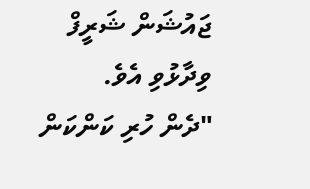ޖައުޝަން ޝަރީފް ވިދާޅުވި އެވެ.
"ދެން ހުރި ކަންކަން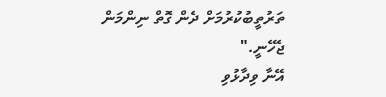ތަރުތީބުކުރުމަށް ދެން ގޮތް ނިންމަން ޖެހޭނީ."
އޭނާ ވިދާޅުވި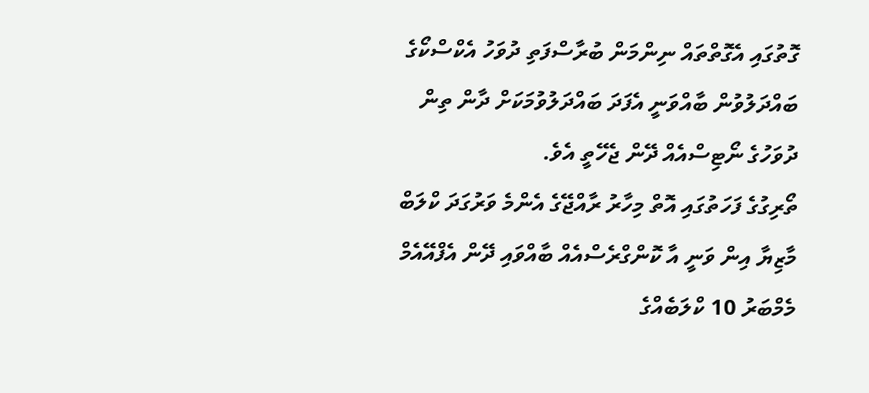ގޮތުގައި އެގޮތްތައް ނިންމަން ބުރާސްފަތި ދުވަހު އެކްސްކޯގެ ބައްދަލުވުން ބާއްވަނީ އެފަދަ ބައްދަލުވުމަކަށް ދާން ތިން ދުވަހުގެ ނޯޓިސްއެއް ދޭން ޖެހޭތީ އެވެ.
ތޯރިގުގެ ފަހަތުގައި އޮތް މިހާރު ރާއްޖޭގެ އެންމެ ވަރުގަދަ ކްލަބް މާޒިޔާ އިން ވަނީ އާ ކޮންގްރެސްއެއް ބާއްވައި ދޭން އެފްއޭއެމް މެމްބަރު 10 ކްލަބެއްގެ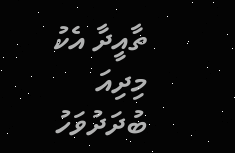ތާއީދާ އެކު މިދިއަ ބުދަދުވަހު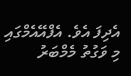އެދިފަ އެވެ. އެފްއޭއެމްގައި މި ވަގުތު މެމްބަރު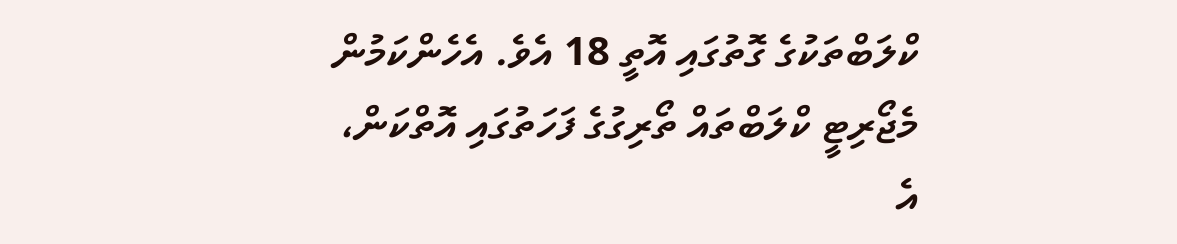ކްލަބްތަކުގެ ގޮތުގައި އޮތީ 18 އެވެ. އެހެންކަމުން މެޖޯރިޓީ ކްލަބްތައް ތޯރިގުގެ ފަހަތުގައި އޮތްކަން، އެ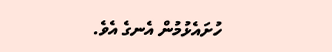ހުށައެޅުމުން އެނގެ އެވެ.